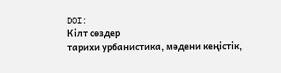DOI:
Кілт сөздер
тарихи урбанистика, мәдени кеңістік,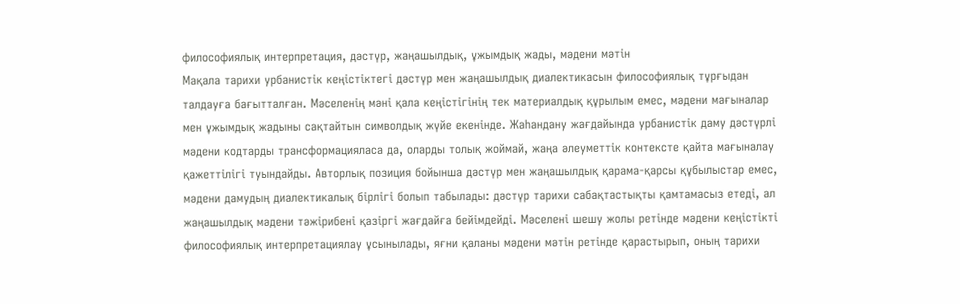философиялық интерпретация, дәстүр, жаңашылдық, ұжымдық жады, мәдени мәтін
Мақала тарихи урбанистік кеңістіктегі дәстүр мен жаңашылдық диалектикасын философиялық тұрғыдан талдауға бағытталған. Мәселенің мәні қала кеңістігінің тек материалдық құрылым емес, мәдени мағыналар мен ұжымдық жадыны сақтайтын символдық жүйе екенінде. Жаһандану жағдайында урбанистік даму дәстүрлі мәдени кодтарды трансформацияласа да, оларды толық жоймай, жаңа әлеуметтік контексте қайта мағыналау қажеттілігі туындайды. Авторлық позиция бойынша дәстүр мен жаңашылдық қарама-қарсы құбылыстар емес, мәдени дамудың диалектикалық бірлігі болып табылады: дәстүр тарихи сабақтастықты қамтамасыз етеді, ал жаңашылдық мәдени тәжірибені қазіргі жағдайға бейімдейді. Мәселені шешу жолы ретінде мәдени кеңістікті философиялық интерпретациялау ұсынылады, яғни қаланы мәдени мәтін ретінде қарастырып, оның тарихи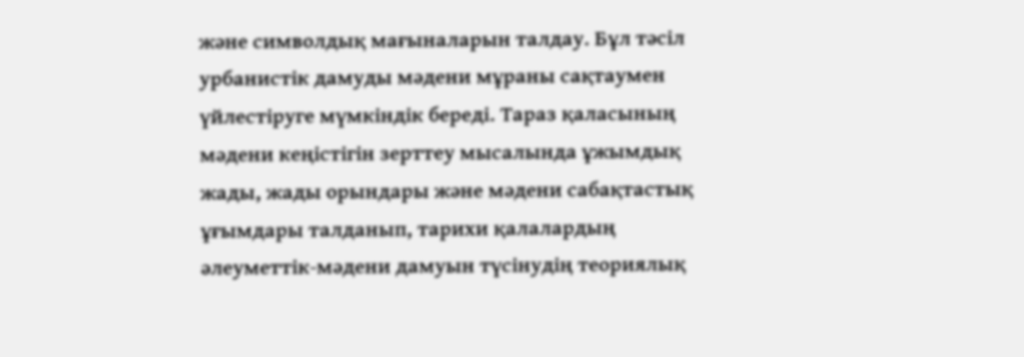және символдық мағыналарын талдау. Бұл тәсіл урбанистік дамуды мәдени мұраны сақтаумен үйлестіруге мүмкіндік береді. Тараз қаласының мәдени кеңістігін зерттеу мысалында ұжымдық жады, жады орындары және мәдени сабақтастық ұғымдары талданып, тарихи қалалардың әлеуметтік-мәдени дамуын түсінудің теориялық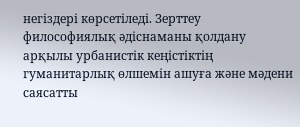негіздері көрсетіледі. Зерттеу философиялық әдіснаманы қолдану арқылы урбанистік кеңістіктің гуманитарлық өлшемін ашуға және мәдени саясатты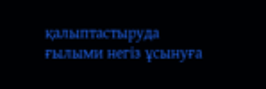қалыптастыруда ғылыми негіз ұсынуға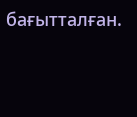бағытталған.